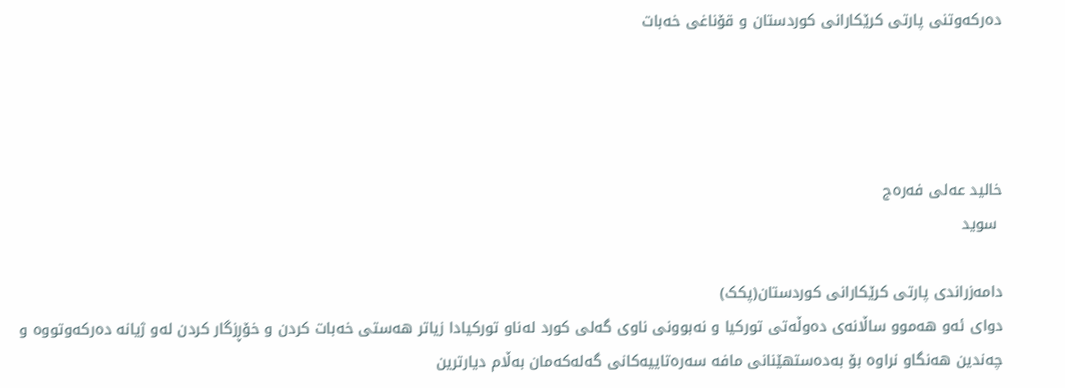ده‌رکه‌وتنى پارتى کرێکارانى کوردستان و قۆناغى خه‌بات




خالید عه‌لى فه‌ره‌ج
 سوید

دامه‌زراندى پارتى کرێکارانى کوردستان(پکک)
دواى ئه‌و هه‌موو ساڵانه‌ى ده‌وڵه‌تى تورکیا و نه‌بوونى ناوى گه‌لى کورد له‌ناو تورکیادا زیاتر هه‌ستى خه‌بات کردن و خۆڕزگار کردن له‌و ژیانه‌ ده‌رکه‌وتووه‌ و چه‌ندین هه‌نگاو نراوه‌ بۆ به‌ده‌ستهێنانى مافه‌ سه‌ره‌تاییه‌کانى گه‌له‌که‌مان به‌ڵام دیارترین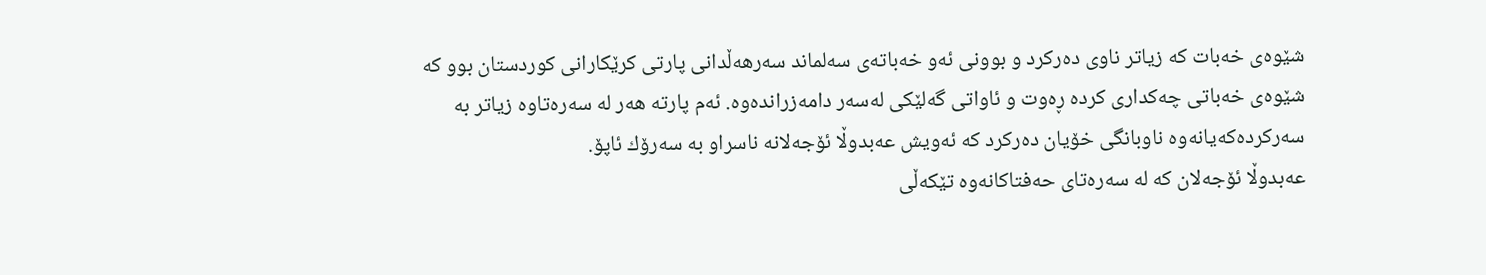شێوه‌ى خه‌بات که‌ زیاتر ناوى ده‌رکرد و بوونى ئه‌و خه‌باته‌ى سه‌لماند سه‌رهه‌ڵدانى پارتى کرێکارانى کوردستان بوو که‌ شێوه‌ى خه‌باتى چه‌کدارى کرده‌ ڕه‌وت و ئاواتى گه‌لێکى له‌سه‌ر دامه‌زرانده‌وه‌. ئه‌م پارته‌ هه‌ر له‌ سه‌ره‌تاوه‌ زیاتر به‌ سه‌رکرده‌که‌یانه‌وه‌ ناوبانگى خۆیان ده‌رکرد که‌ ئه‌ویش عه‌بدوڵا ئۆجه‌لانه‌ ناسراو به‌ سه‌رۆك ئاپۆ.
عه‌بدوڵا ئۆجه‌لان که‌ له‌ سه‌ره‌تاى حه‌فتاکانه‌وه‌ تێکه‌ڵى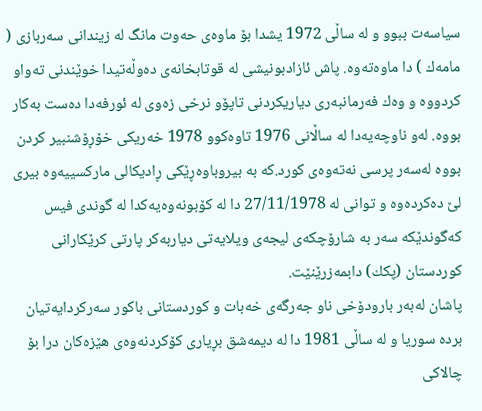سیاسه‌ت ببوو و له‌ ساڵى 1972 یشدا بۆ ماوه‌ى حه‌وت مانگ له‌ زیندانى سه‌ربازى ( مامه‌ك ) دا ماوه‌ته‌وه‌. پاش ئازادبونیشى له‌ قوتابخانه‌ى ده‌وڵه‌تیدا خوێندنى ته‌واو کردووه‌ و وه‌ك فه‌رمانبه‌رى دیاریکردنى تاپۆو نرخى زه‌وى له‌ ئورفه‌دا ده‌ست به‌کار بووه‌. له‌و ناوچه‌یه‌دا له‌ ساڵانى 1976 تاوه‌کوو 1978 خه‌ریکى خۆڕۆشنبیر کردن بووه‌ له‌سه‌ر پرسى نه‌ته‌وه‌ى کورد.که‌ به‌ بیروباوه‌ڕێکى ڕادیکالى مارکسییه‌وه‌ بیرى لێ ده‌کرده‌وه‌ و توانى له‌ 27/11/1978 دا له‌ کۆبونه‌وه‌یه‌کدا له‌ گوندى فیس که‌گوندێکه‌ سه‌ر به‌ شارۆچکه‌ى لیجه‌ى ویلایه‌تى دیاربه‌کر پارتى کرێکارانى کوردستان (پكك) دابمه‌زرێنێت.
پاشان له‌به‌ر بارودۆخى ناو جه‌رگه‌ى خه‌بات و کوردستانى باکور سه‌رکردایه‌تیان برده‌ سوریا و له‌ ساڵى 1981 دا له‌ دیمه‌شق بڕیارى کۆکردنه‌وه‌ى هێزه‌کان درا بۆ چالاکى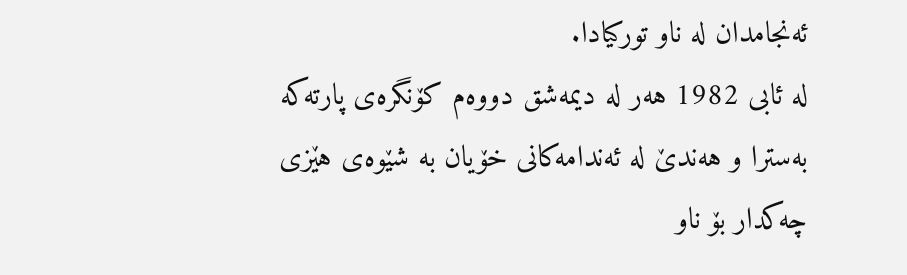ئه‌نجامدان له‌ ناو تورکیادا.
له‌ ئابى 1982 هه‌ر له‌ دیمه‌شق دووه‌م کۆنگره‌ى پارته‌که‌ به‌سترا و هه‌ندێ له‌ ئه‌ندامه‌کانى خۆیان به‌ شێوه‌ى هێزى چه‌کدار بۆ ناو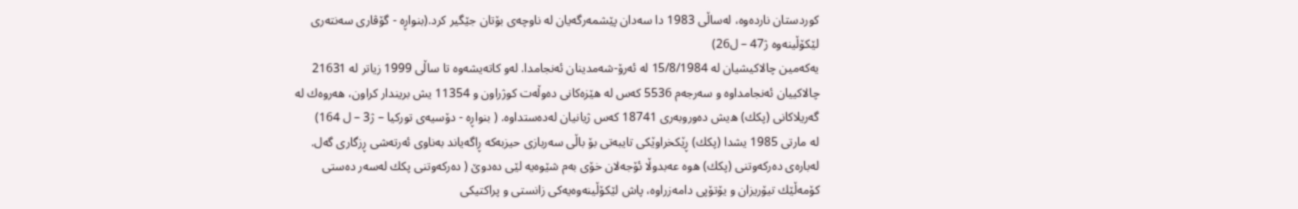کوردستان نارده‌وه‌، له‌ساڵى 1983 دا سه‌دان پێشمه‌رگه‌یان له‌ ناوچه‌ى بۆتان جێگیر کرد.(بنواڕه‌ - گۆڤارى سه‌نته‌رى لێکۆڵینه‌وه‌ ژ47 – ل26)
یه‌که‌مین چالاکیشیان له‌ 15/8/1984 له‌ ئه‌رۆ-شه‌مدینان ئه‌نجامدا. له‌و کاته‌یشه‌وه‌ تا ساڵى 1999 زیاتر له 21631 چالاکییان ئه‌نجامداوه‌ و سه‌رجه‌م 5536 که‌س له‌ هێزه‌کانى ده‌وڵه‌ت کوژراون و 11354 یش بریندار کراون، هه‌روه‌ك له‌ گه‌ریلاکانى (پكك) ه‌یش ده‌وروبه‌رى 18741 که‌س ژیانیان له‌ده‌ستداوه‌. ( بنواڕه‌ - دۆسیه‌ى تورکیا – ژ3 – ل 164)
له‌ مارتى 1985 یشدا (پكك) ڕێکخراوێکى تایبه‌تى بۆ باڵى سه‌ربازى حیزبه‌که‌ ڕاگه‌یاند به‌ناوى ئه‌رته‌شى ڕزگارى گه‌ل.
له‌باره‌ى ده‌رکه‌وتنى (پكك) ه‌وه‌ عه‌بدوڵا ئۆجه‌لان خۆى به‌م شێوه‌یه‌ لێى ده‌دوێ ( ده‌رکه‌وتنى پكك له‌سه‌ر ده‌ستى کۆمه‌ڵێك تیۆریزان و یۆتۆپى دامه‌زراوه‌، پاش لێکۆڵینه‌وه‌یه‌کى زانستى و پراکتیکى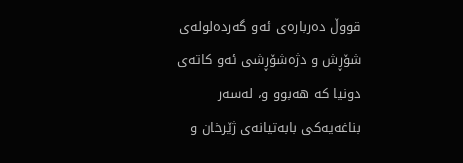قووڵ ده‌رباره‌ى ئه‌و گه‌رده‌لوله‌ى شۆڕش و دژه‌شۆڕشى ئه‌و کاته‌ى دونیا که‌ هه‌بوو و، له‌سه‌ر بناغه‌یه‌کى بابه‌تیانه‌ى ژێرخان و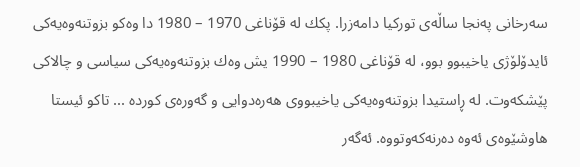سه‌رخانى په‌نجا ساڵه‌ى تورکیا دامه‌زرا. پكك له‌ قۆناغى 1970 – 1980 دا وه‌کو بزوتنه‌وه‌یه‌کى ئایدۆلۆژى یاخیبوو بوو، له‌ قۆناغى 1980 – 1990 یش وه‌ك بزوتنه‌وه‌یه‌کى سیاسى و چالاکى پێشکه‌وت. له‌ ڕاستیدا بزوتنه‌وه‌یه‌کى یاخیبووى هه‌ره‌دوایى و گه‌وره‌ى کورده‌ ... تاکو ئيستا هاوشێوه‌ى ئه‌وه‌ ده‌رنه‌که‌وتووه‌. ئه‌گه‌ر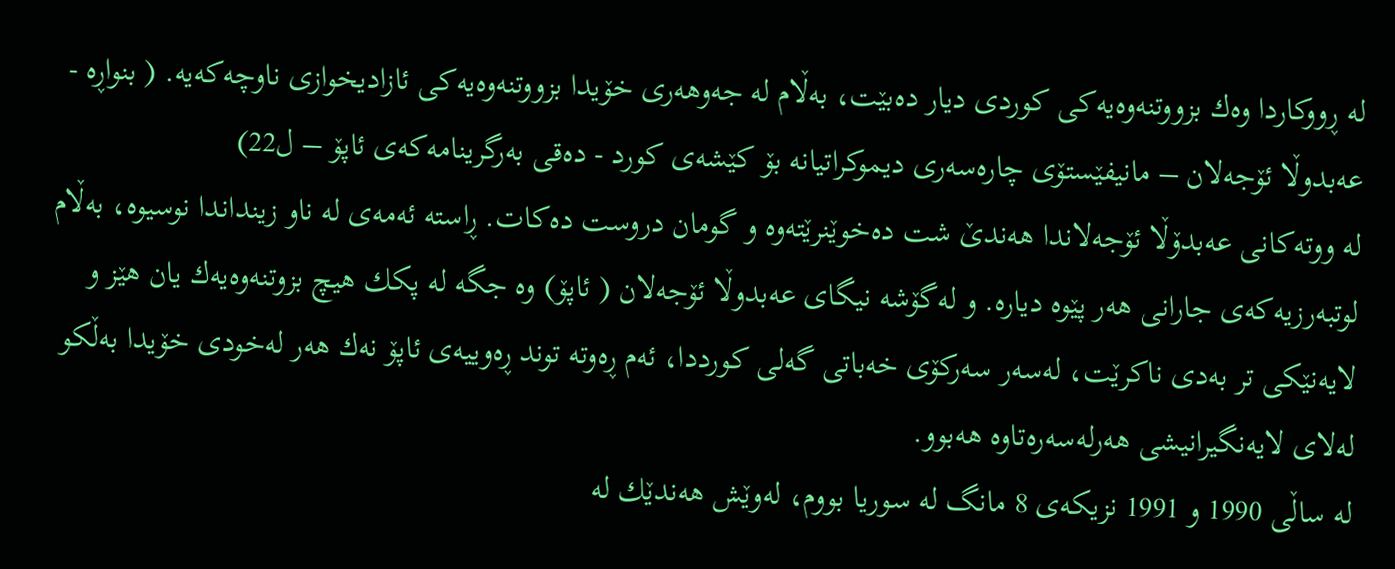له‌ ڕووکاردا وه‌ك بزووتنه‌وه‌یه‌کى کوردى دیار ده‌بێت، به‌ڵام له‌ جه‌وهه‌رى خۆیدا بزووتنه‌وه‌یه‌کى ئازادیخوازى ناوچه‌که‌یه‌. ( بنواڕه‌ - عه‌بدوڵا ئۆجه‌لان – مانیفێستۆى چاره‌سه‌رى دیموکراتیانه‌ بۆ کێشه‌ى کورد - ده‌قى به‌رگرینامه‌که‌ى ئاپۆ – ل22)
له‌ ووته‌کانى عه‌بدۆڵا ئۆجه‌لاندا هه‌ندێ شت ده‌خوێنرێته‌وه‌ و گومان دروست ده‌کات. ڕاسته‌ ئه‌مه‌ى له‌ ناو زینداندا نوسیوه‌، به‌ڵام لوتبه‌رزیه‌که‌ى جارانى هه‌ر پێوه‌ دیاره‌. و له‌گۆشه‌ نیگاى عه‌بدوڵا ئۆجه‌لان ( ئاپۆ) وه‌ جگه‌ له‌ پكك هیچ بزوتنه‌وه‌یه‌ك یان هێز و لایه‌نێکى تر به‌دى ناکرێت، له‌سه‌ر سه‌رکۆى خه‌باتى گه‌لى کورددا، ئه‌م ڕه‌وته‌ توند ڕه‌وییه‌ى ئاپۆ نه‌ك هه‌ر له‌خودى خۆیدا به‌ڵکو له‌لاى لایه‌نگیرانیشى هه‌رله‌سه‌ره‌تاوه‌ هه‌بوو.
له‌ ساڵى 1990 و 1991 نزیکه‌ى 8 مانگ له‌ سوریا بووم، له‌وێش هه‌ندێك له‌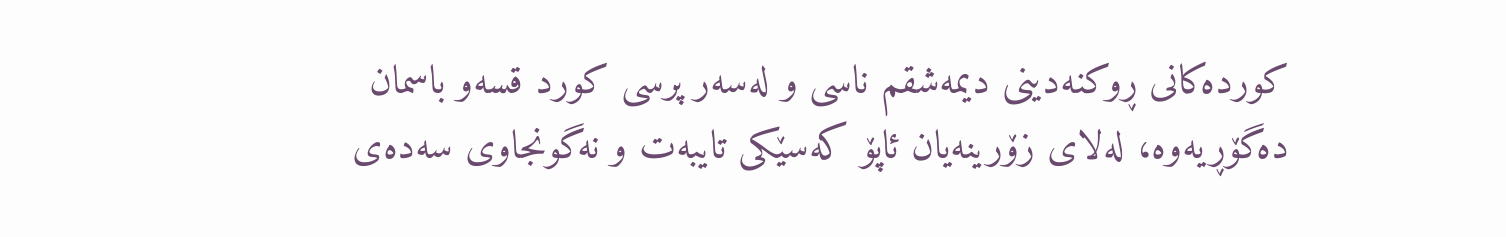کورده‌کانى ڕوکنه‌دینى دیمه‌شقم ناسى و له‌سه‌ر پرسى کورد قسه‌و باسمان ده‌گۆڕیه‌وه‌، له‌لاى زۆرینه‌یان ئاپۆ که‌سێکى تایبه‌ت و نه‌گونجاوى سه‌ده‌ى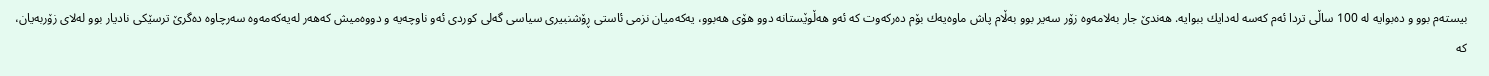بیسته‌م بوو و ده‌بوایه‌ له‌ 100 ساڵى تردا ئه‌م که‌سه‌ له‌دایك ببوایه‌. هه‌ندێ جار به‌لامه‌وه‌ زۆر سه‌یر بوو به‌ڵام پاش ماوه‌یه‌ك بۆم ده‌رکه‌وت که‌ ئه‌و هه‌ڵوێستانه‌ دوو هۆى هه‌بوو، یه‌که‌میان نزمى ئاستى ڕۆشنبیرى سیاسى گه‌لى کوردى ئه‌و ناوچه‌یه‌ و دووه‌میش که‌هه‌ر له‌یه‌که‌مه‌وه‌ سه‌رچاوه‌ ده‌گرێ ترسێکى نادیار بوو له‌لاى زۆربه‌یان، که‌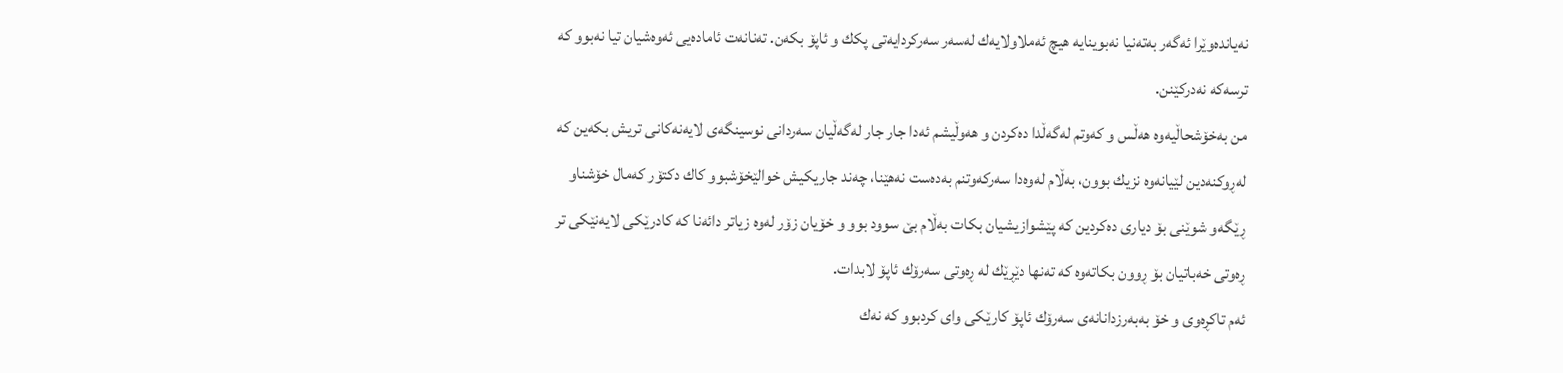نه‌یانده‌وێرا ئه‌گه‌ر به‌ته‌نیا نه‌بوینایه‌ هیچ ئه‌ملاولایه‌ك له‌سه‌ر سه‌رکردایه‌تى پكك و ئاپۆ بکه‌ن. ته‌نانه‌ت ئاماده‌یى ئه‌وه‌شیان تیا نه‌بوو که‌ ترسه‌که‌ نه‌درکێنن.
من به‌خۆشحاڵیه‌وه‌ هه‌ڵس و که‌وتم له‌گه‌ڵدا ده‌کردن و هه‌وڵیشم ئه‌دا جار جار له‌گه‌ڵیان سه‌ردانى نوسینگه‌ى لایه‌نه‌کانى تریش بکه‌ین که‌ له‌ڕوکنه‌دین لێیانه‌وه‌ نزیك بوون، به‌ڵام له‌وه‌دا سه‌رکه‌وتنم به‌ده‌ست نه‌هێنا، چه‌ند جاریکیش خوالێخۆشبوو کاك دکتۆر که‌مال خۆشناو ڕێگه‌و شوێنى بۆ دیارى ده‌کردین که‌ پێشوازیشیان بکات به‌ڵام بێ سوود بوو و خۆیان زۆر له‌وه‌ زیاتر دائه‌نا که‌ کادرێکى لایه‌نێکى تر ڕه‌وتى خه‌باتیان بۆ ڕوون بکاته‌وه‌ که‌ ته‌نها دێڕێك له‌ ڕه‌وتى سه‌رۆك ئاپۆ لابدات.
ئه‌م تاکڕه‌وى و خۆ به‌به‌رزدانانه‌ى سه‌رۆك ئاپۆ کارێکى واى کردبوو که‌ نه‌ك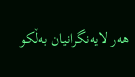هه‌ر لایه‌نگرانیان به‌ڵکو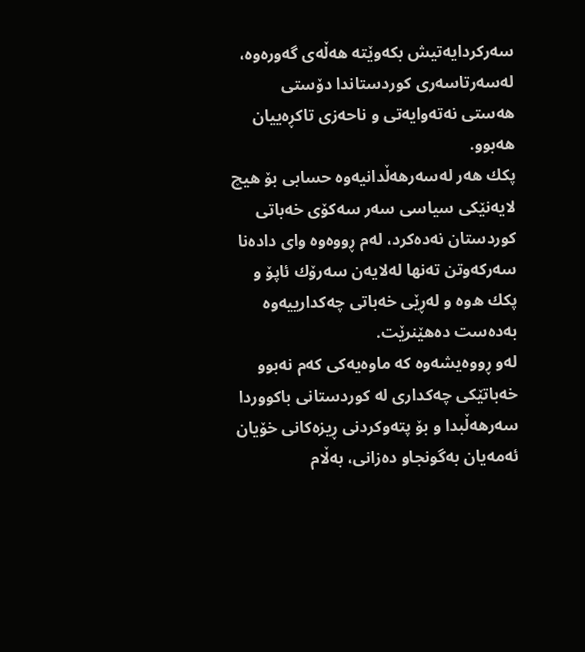سه‌رکردایه‌تیش بکه‌وێته‌ هه‌ڵه‌ى گه‌وره‌وه‌، له‌سه‌رتاسه‌رى کوردستاندا دۆستى هه‌ستى نه‌ته‌وایه‌تى و ناحه‌زى تاکڕه‌ییان هه‌بوو.
پكك هه‌ر له‌سه‌رهه‌ڵدانیه‌وه‌ حسابى بۆ هیچ لایه‌نێکى سیاسى سه‌ر سه‌کۆى خه‌باتى کوردستان نه‌ده‌کرد، له‌م ڕووه‌وه‌ واى داده‌نا سه‌رکه‌وتن ته‌نها له‌لایه‌ن سه‌رۆك ئاپۆ و پكك ه‌وه‌ و له‌ڕێى خه‌باتى چه‌کدارییه‌وه‌ به‌ده‌ست ده‌هێنرێت.
له‌و ڕووه‌یشه‌وه‌ که‌ ماوه‌یه‌کى که‌م نه‌بوو خه‌باتێکى چه‌کدارى له‌ کوردستانى باکووردا سه‌رهه‌ڵبدا و بۆ پته‌وکردنى ڕیزه‌کانى خۆیان ئه‌مه‌یان به‌گونجاو ده‌زانى، به‌ڵام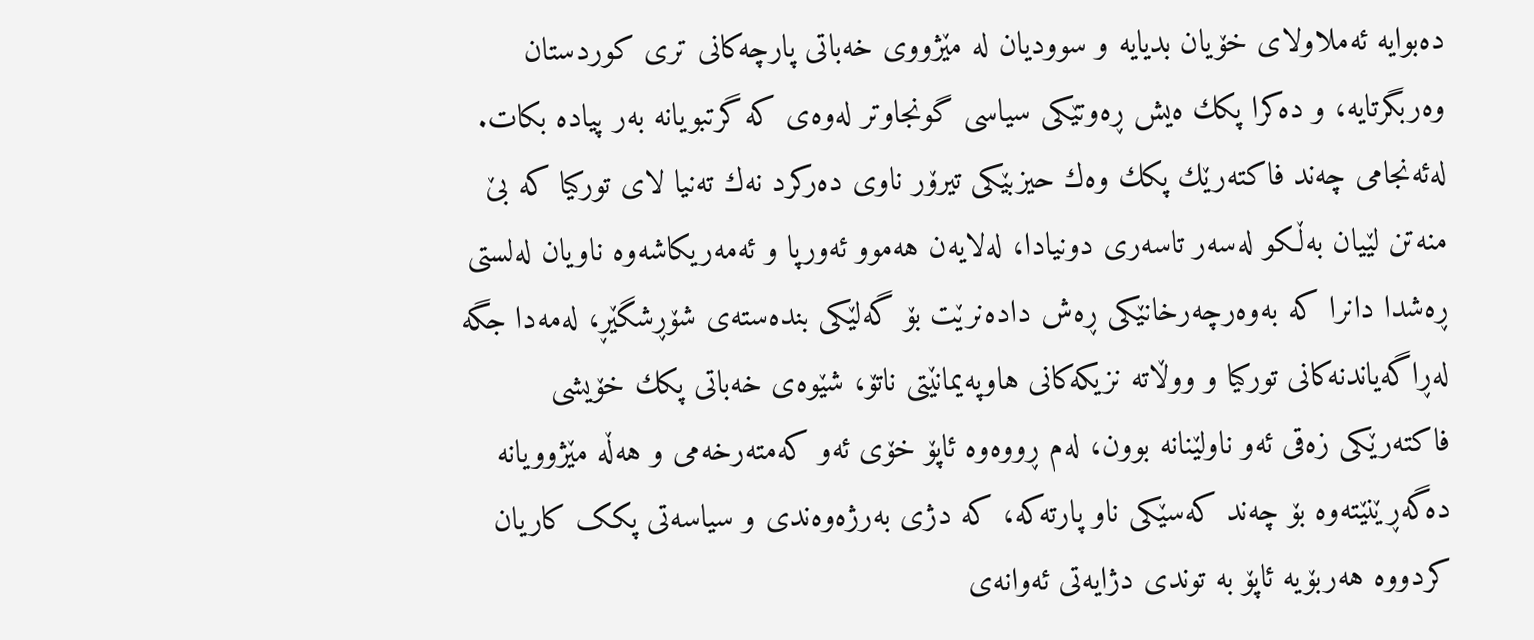ده‌بوایه‌ ئه‌ملاولاى خۆیان بدیایه‌ و سوودیان له‌ مێژووى خه‌باتى پارچه‌کانى ترى کوردستان وه‌ربگرتایه‌، و ده‌کرا پكك ه‌یش ڕه‌وتێکى سیاسى گونجاوتر له‌وه‌ى که‌ گرتبویانه‌ به‌ر پیاده‌ بکات.
له‌ئه‌نجامى چه‌ند فاکته‌رێك پكك وه‌ك حیزبێکى تیرۆر ناوى ده‌رکرد نه‌ك ته‌نیا لاى تورکیا که‌ بێ منه‌تن لێیان به‌ڵکو له‌سه‌ر تاسه‌رى دونیادا، له‌لایه‌ن هه‌موو ئه‌ورپا و ئه‌مه‌ریکاشه‌وه‌ ناویان له‌لستى ڕه‌شدا دانرا که‌ به‌وه‌رچه‌رخانێکى ڕه‌ش داده‌نرێت بۆ گه‌لێکى بنده‌سته‌ى شۆڕشگێڕ، له‌مه‌دا جگه‌ له‌ڕاگه‌یاندنه‌کانى تورکیا و ووڵاته‌ نزیکه‌کانى هاوپه‌یمانێتى ناتۆ، شێوه‌ى خه‌باتى پكك خۆیشى فاکته‌رێکى زه‌قى ئه‌و ناولێنانه‌ بوون، له‌م ڕووه‌وه‌ ئاپۆ خۆى ئه‌و که‌مته‌رخه‌مى و هه‌ڵه‌ مێژوویانه‌ ده‌گه‌ڕێنێته‌وه‌ بۆ چه‌ند که‌سێکى ناو پارته‌که‌، که‌ دژى به‌رژه‌وه‌ندى و سیاسه‌تى پکک کاریان کردووه‌ هه‌ربۆیه‌ ئاپۆ به‌ توندى دژایه‌تى ئه‌وانه‌ى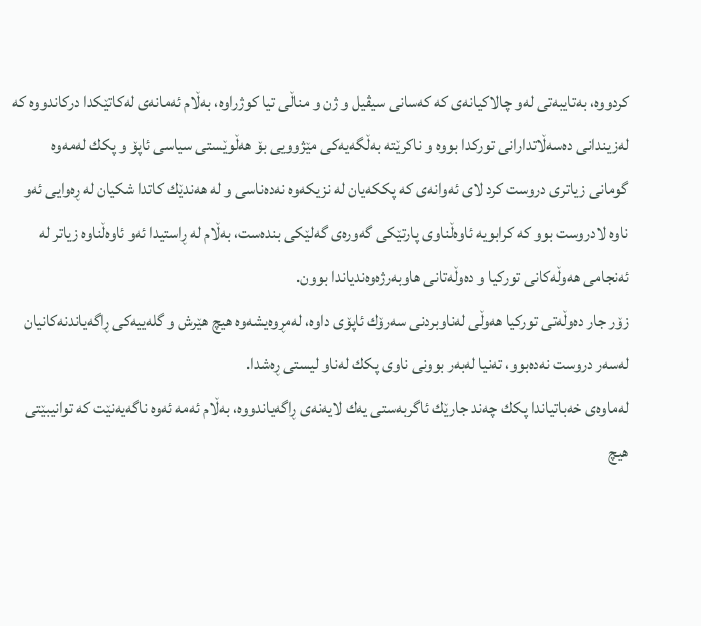کردووه‌، به‌تایبه‌تى له‌و چالاکیانه‌ى که‌ که‌سانى سیڤیل و ژن و مناڵى تیا کوژراوه‌، به‌ڵام ئه‌مانه‌ى له‌کاتێکدا درکاندووه‌ که‌ له‌زیندانى ده‌سه‌ڵاتدارانى تورکدا بووه‌ و ناکرێته‌ به‌ڵگه‌یه‌کى مێژوویى بۆ هه‌ڵوێستى سیاسى ئاپۆ و پکك له‌مه‌وه‌ گومانى زیاترى دروست کرد لاى ئه‌وانه‌ى که‌ پکكه‌یان له‌ نزیکه‌وه‌ نه‌ده‌ناسى و له‌ هه‌ندێك کاتدا شکیان له‌ ڕه‌وایى ئه‌و ناوه‌ لادروست بوو که‌ کرابویه‌ ئاوه‌ڵناوى پارتێکى گه‌وره‌ى گه‌لێکى بنده‌ست، به‌ڵام له‌ ڕاستیدا ئه‌و ئاوه‌ڵناوه‌ زیاتر له‌ ئه‌نجامى هه‌وڵه‌کانى تورکیا و ده‌وڵه‌تانى هاوبه‌رژه‌وه‌ندیاندا بوون.
زۆر جار ده‌وڵه‌تى تورکیا هه‌وڵى له‌ناوبردنى سه‌رۆك ئاپۆى داوه‌، له‌مڕوه‌یشه‌وه‌ هیچ هێرش و گله‌ییه‌کى ڕاگه‌یاندنه‌کانیان له‌سه‌ر دروست نه‌ده‌بوو، ته‌نیا له‌به‌ر بوونى ناوى پكك له‌ناو لیستى ڕه‌شدا.
له‌ماوه‌ى خه‌باتیاندا پكك چه‌ند جارێك ئاگربه‌ستى یه‌ك لایه‌نه‌ى ڕاگه‌یاندووه‌، به‌ڵام ئه‌مه‌ ئه‌وه‌ ناگه‌یه‌نێت که‌ توانیبێتى هیچ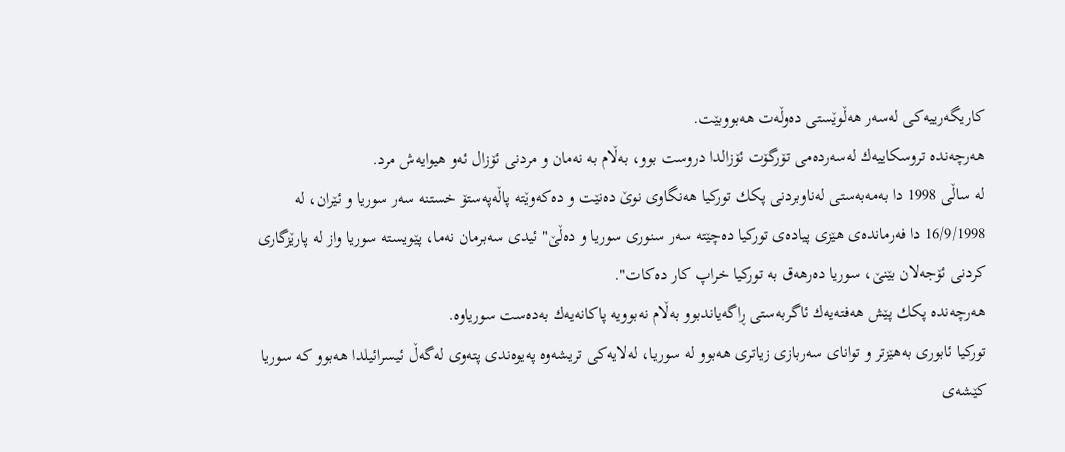کاریگه‌رییه‌کى له‌سه‌ر هه‌ڵوێستى ده‌وڵه‌ت هه‌بووبێت.
هه‌رچه‌نده‌ تروسکاییه‌ك له‌سه‌رده‌مى تۆرگۆت ئۆزالدا دروست بوو، به‌ڵام به‌ نه‌مان و مردنى ئۆزال ئه‌و هیوایه‌ش مرد.
له‌ ساڵى 1998 دا به‌مه‌به‌ستى له‌ناوبردنى پكك تورکیا هه‌نگاوى نوێ ده‌نێت و ده‌که‌وێته‌ پاڵه‌په‌ستۆ خستنه‌ سه‌ر سوریا و ئێران، له‌ 16/9/1998 دا فه‌رمانده‌ى هێزى پیاده‌ى تورکیا ده‌چێته‌ سه‌ر سنورى سوریا و ده‌ڵێ" ئیدى سه‌برمان نه‌ما، پێویسته‌ سوریا واز له‌ پارێزگارى کردنى ئۆجه‌لان بێنێ، سوریا ده‌رهه‌ق به‌ تورکیا خراپ کار ده‌کات".
هه‌رچه‌نده‌ پكك پێش هه‌فته‌یه‌ك ئاگربه‌ستى ڕاگه‌یاندبوو به‌ڵام نه‌بوویه‌ پاکانه‌یه‌ك به‌ده‌ست سوریاوه‌.
تورکیا ئابورى به‌هێزتر و تواناى سه‌ربازى زیاترى هه‌بوو له‌ سوریا، له‌لایه‌کى تریشه‌وه‌ په‌یوه‌ندى پته‌وى له‌گه‌ڵ ئیسرائیلدا هه‌بوو که‌ سوریا کێشه‌ى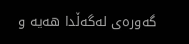گه‌وره‌ى له‌گه‌ڵدا هه‌یه‌ و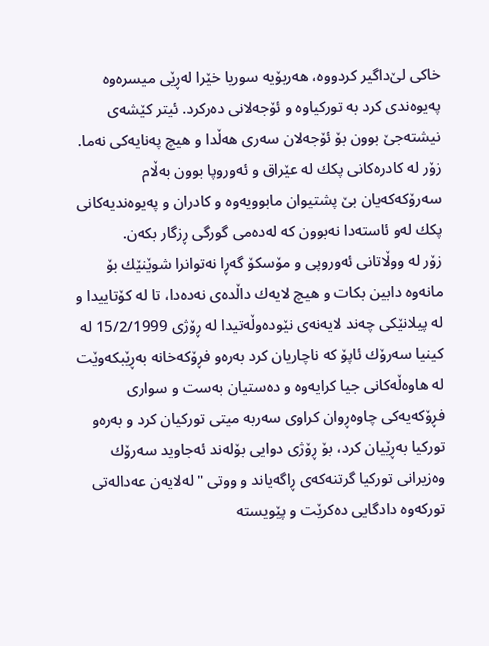خاکى لێ‌داگیر کردووه‌، هه‌ربۆیه‌ سوریا خێرا له‌ڕێى میسره‌وه‌ په‌یوه‌ندى کرد به‌ تورکیاوه‌ و ئۆجه‌لانى ده‌رکرد. ئیتر کێشه‌ى نیشته‌جێ بوون بۆ ئۆجه‌لان سه‌رى هه‌ڵدا و هیچ په‌نایه‌کى نه‌ما.
زۆر له‌ کادره‌کانى پكك له‌ عێراق و ئه‌وروپا بوون به‌ڵام سه‌رۆکه‌که‌یان بێ پشتیوان مابوویه‌وه‌ و کادران و په‌یوه‌ندیه‌کانى پكك له‌و ئاسته‌دا نه‌بوون که‌ له‌ده‌مى گورگى ڕزگار بکه‌ن.
زۆر له‌ ووڵاتانى ئه‌وروپى و مۆسکۆ گه‌ڕا نه‌توانرا شوێنێك بۆ مانه‌وه‌ دابین بکات و هیچ لایه‌ك داڵده‌ى نه‌ده‌دا، تا له‌ کۆتاییدا و له‌ پیلانێکى چه‌ند لایه‌نه‌ى نێوده‌وڵه‌تیدا له‌ ڕۆژى 15/2/1999 له‌ کینیا سه‌رۆك ئاپۆ که‌ ناچاریان کرد به‌ره‌و فڕۆکه‌خانه‌ به‌ڕێبکه‌وێت له‌ هاوه‌ڵه‌کانى جیا کرایه‌وه‌ و ده‌ستیان به‌ست و سوارى فڕۆکه‌یه‌کى چاوه‌ڕوان کراوى سه‌ربه‌ میتى تورکیان کرد و به‌ره‌و تورکیا به‌ڕێیان کرد، بۆ ڕۆژى دوایى بۆله‌ند ئه‌جاوید سه‌رۆك وه‌زیرانى تورکیا گرتنه‌که‌ى ڕاگه‌یاند و ووتى "له‌لایه‌ن عه‌داله‌تى تورکه‌وه‌ دادگایى ده‌کرێت و پێویسته‌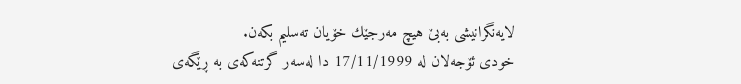لایه‌نگرانیشى به‌بێ هیچ مه‌رجێك خۆیان ته‌سلیم بکه‌ن.
خودى ئۆجه‌لان له‌ 17/11/1999 دا له‌سه‌ر گرتنه‌که‌ى به‌ ڕێگه‌ى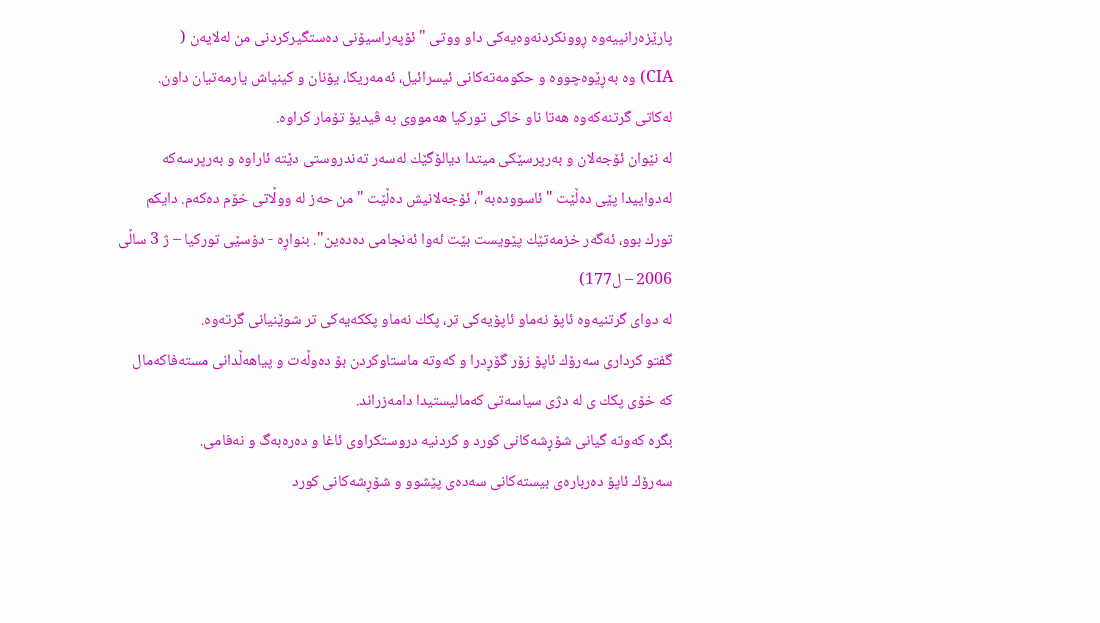پارێزه‌رانییه‌وه‌ ڕوونکردنه‌وه‌یه‌کى داو ووتى "ئۆپه‌راسیۆنى ده‌ستگیرکردنى من له‌لایه‌ن (
CIA) وه‌ به‌ڕێوه‌چووه‌ و حکومه‌ته‌کانى ئیسرائیل، ئه‌مه‌ریکا، یۆنان و کینیاش یارمه‌تیان داون.
له‌کاتى گرتنه‌که‌وه‌ هه‌تا ناو خاکى تورکیا هه‌مووى به‌ ڤیدیۆ تۆمار کراوه‌.
له‌ نێوان ئۆجه‌لان و به‌رپرسێکى میتدا دیالۆگێك له‌سه‌ر ته‌ندروستى دێته‌ ئاراوه‌ و به‌رپرسه‌که‌ له‌دواییدا پێى ده‌ڵێت "ئاسووده‌به‌"، ئۆجه‌لانیش ده‌ڵێت " من حه‌ز له‌ ووڵاتى خۆم ده‌که‌م. دایکم تورك بوو، ئه‌گه‌ر خزمه‌تێك پێویست بێت ئه‌وا ئه‌نجامى ده‌ده‌ین". بنواڕه‌ - دۆسێى تورکیا – ژ 3 ساڵى 2006 – ل177)
له‌ دواى گرتنیه‌وه‌ ئاپۆ نه‌ماو ئاپۆیه‌کى تر، پكك نه‌ماو پكکه‌یه‌کى تر شوێنیانى گرته‌وه‌.
گفتو کردارى سه‌رۆك ئاپۆ زۆر گۆڕدرا و که‌وته‌ ماستاوکردن بۆ ده‌وڵه‌ت و پیاهه‌ڵدانى مسته‌فاکه‌مال که‌ خۆى پكك ى له‌ دژى سیاسه‌تى که‌مالیستیدا دامه‌زراند.
بگره‌ که‌وته‌ گیانى شۆڕشه‌کانى کورد و کردنیه‌ دروستکراوى ئاغا و ده‌ره‌به‌گ و نه‌فامى.
سه‌رۆك ئاپۆ ده‌رباره‌ى بیسته‌کانى سه‌ده‌ى پێشوو و شۆڕشه‌کانى کورد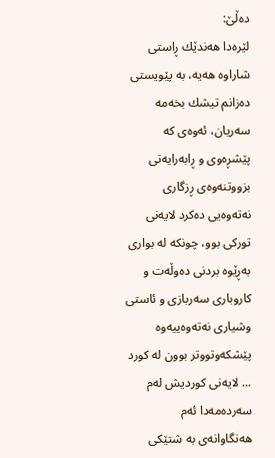ده‌ڵێ:
لێره‌دا هه‌ندێك ڕاستى شاراوه‌ هه‌یه‌، به‌ پێویستى ده‌زانم تیشك بخه‌مه‌ سه‌ریان، ئه‌وه‌ى که‌ پێشڕه‌وى و ڕابه‌رایه‌تى بزووتنه‌وه‌ى ڕزگارى نه‌ته‌وه‌یى ده‌کرد لایه‌نى تورکى بوو، چونکه‌ له‌ بوارى به‌ڕێوه‌ بردنى ده‌وڵه‌ت و کاروبارى سه‌ربازى و ئاستى وشیارى نه‌ته‌وه‌ییه‌وه‌ پێشکه‌وتووتر بوون له‌ کورد ... لایه‌نى کوردیش له‌م سه‌رده‌مه‌دا ئه‌م هه‌نگاوانه‌ى به‌ شتێکى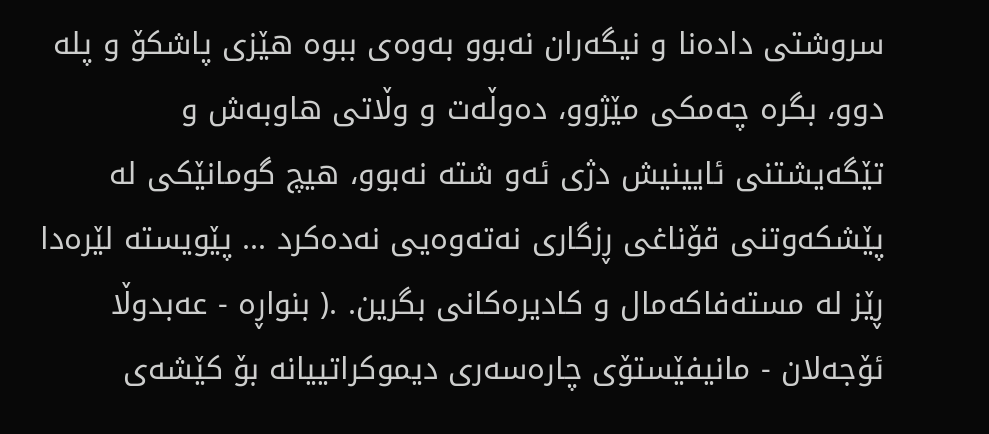سروشتى داده‌نا و نیگه‌ران نه‌بوو به‌وه‌ى ببوه‌ هێزى پاشکۆ و پله‌ دوو، بگره‌ چه‌مکى مێژوو، ده‌وڵه‌ت و وڵاتى هاوبه‌ش و تێگه‌یشتنى ئایینیش دژى ئه‌و شته‌ نه‌بوو، هیچ گومانێکى له‌ پێشکه‌وتنى قۆناغى ڕزگارى نه‌ته‌وه‌یى نه‌ده‌کرد ... پێویسته‌ لێره‌دا ڕێز له‌ مسته‌فاکه‌مال و کادیره‌کانى بگرین. .( بنواڕه‌ - عه‌بدوڵا ئۆجه‌لان - مانیفێستۆى چاره‌سه‌رى دیموکراتییانه‌ بۆ کێشه‌ى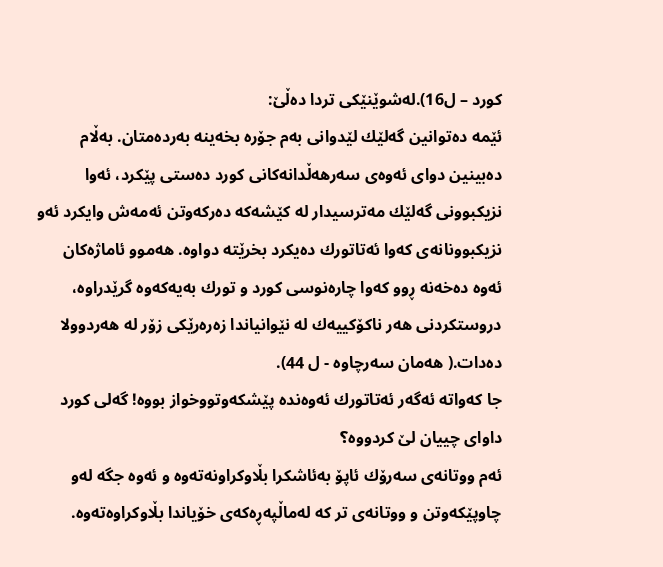کورد – ل16).له‌شوێنێکى تردا ده‌ڵێ:
ئێمه‌ ده‌توانین گه‌لێك لێدوانى به‌م جۆره‌ بخه‌ینه‌ به‌رده‌متان. به‌ڵام ده‌بینین دواى ئه‌وه‌ى سه‌رهه‌ڵدانه‌کانى کورد ده‌ستى پێکرد، ئه‌وا نزیکبوونى گه‌لێك مه‌ترسیدار له‌ کێشه‌که‌ ده‌رکه‌وتن ئه‌مه‌ش وایکرد ئه‌و نزیکبوونانه‌ى که‌وا ئه‌تاتورك ده‌یکرد بخرێته‌ دواوه‌. هه‌موو ئاماژه‌کان ئه‌وه‌ ده‌خه‌نه‌ ڕوو که‌وا چاره‌نوسى کورد و تورك به‌یه‌که‌وه‌ گرێدراوه‌، دروستکردنى هه‌ر ناکۆکییه‌ك له‌ نێوانیاندا زه‌ره‌رێکى زۆر له‌ هه‌ردوولا ده‌دات.( هه‌مان سه‌رچاوه‌ - ل 44).
جا که‌واته‌ ئه‌گه‌ر ئه‌تاتورك ئه‌وه‌نده‌ پێشکه‌وتووخواز بووه‌! گه‌لى کورد داواى چییان لێ کردووه‌؟
ئه‌م ووتانه‌ى سه‌رۆك ئاپۆ به‌ئاشکرا بڵاوکراونه‌ته‌وه‌ و ئه‌وه‌ جگه‌ له‌و چاوپێکه‌وتن و ووتانه‌ى تر که‌ له‌ماڵپه‌ڕه‌که‌ى خۆیاندا بڵاوکراوه‌ته‌وه‌.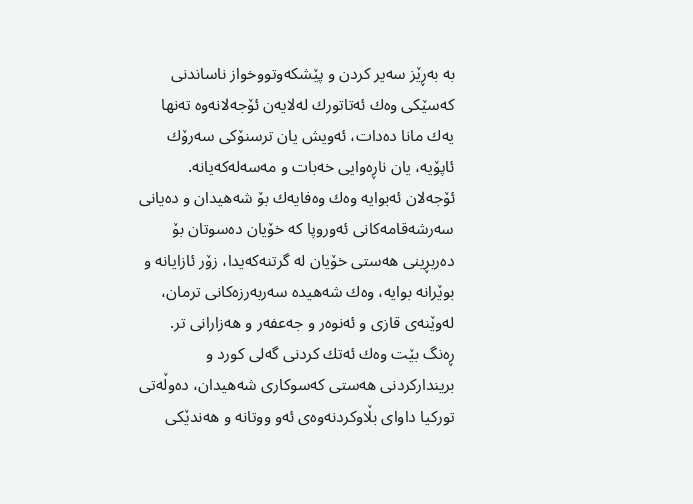به‌ به‌ڕێز سه‌یر کردن و پێشکه‌وتووخواز ناساندنى که‌سێکى وه‌ك ئه‌تاتورك له‌لایه‌ن ئۆجه‌لانه‌وه‌ ته‌نها یه‌ك مانا ده‌دات، ئه‌ویش یان ترسنۆکى سه‌رۆك ئاپۆیه‌، یان ناڕه‌وایى خه‌بات و مه‌سه‌له‌که‌یانه‌.
ئۆجه‌لان ئه‌بوایه‌ وه‌ك وه‌فایه‌ك بۆ شه‌هیدان و ده‌یانى سه‌رشه‌قامه‌کانى ئه‌وروپا که‌ خۆیان ده‌سوتان بۆ ده‌ربڕینى هه‌ستى خۆیان له‌ گرتنه‌که‌یدا، زۆر ئازایانه‌ و بوێرانه‌ بوایه‌، وه‌ك شه‌هیده‌ سه‌ربه‌رزه‌کانى ترمان، له‌وێنه‌ى قازى و ئه‌نوه‌ر و جه‌عفه‌ر و هه‌زارانى تر.
ڕه‌نگ بێت وه‌ك ئه‌تك کردنى گه‌لى کورد و بریندارکردنى هه‌ستى که‌سوکارى شه‌هیدان، ده‌وڵه‌تى تورکیا داواى بڵاوکردنه‌وه‌ى ئه‌و ووتانه‌ و هه‌ندێکى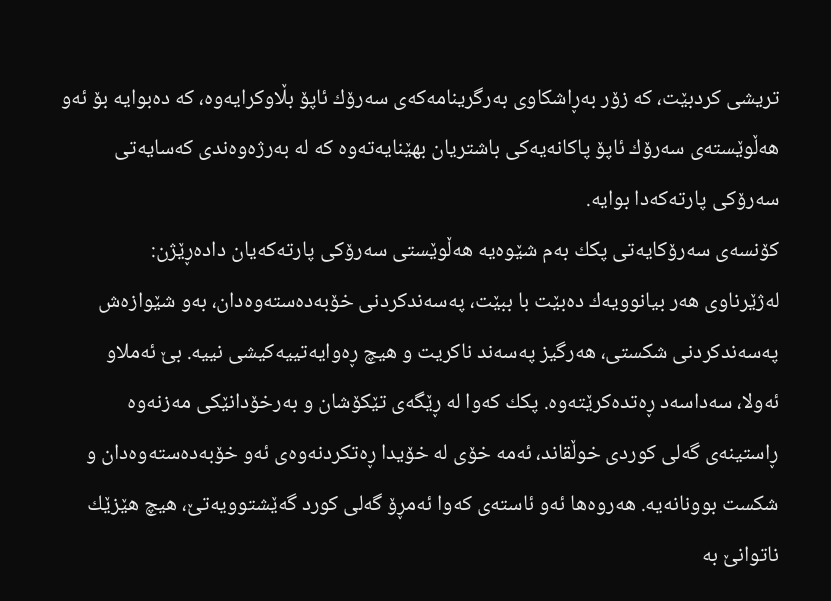تریشى کردبێت، که‌ زۆر به‌ڕاشکاوى به‌رگرینامه‌که‌ى سه‌رۆك ئاپۆ بڵاوکرایه‌وه‌، که‌ ده‌بوایه‌ بۆ ئه‌و هه‌ڵوێسته‌ى سه‌رۆك ئاپۆ پاکانه‌یه‌کى باشتریان بهێنایه‌ته‌وه‌ که‌ له‌ به‌رژه‌وه‌ندى که‌سایه‌تى سه‌رۆکى پارته‌که‌دا بوایه‌.
کۆنسه‌ى سه‌رۆکایه‌تى پكك به‌م شێوه‌یه‌ هه‌ڵوێستى سه‌رۆکى پارته‌که‌یان داده‌ڕێژن:
له‌ژێرناوى هه‌ر بیانوویه‌ك ده‌بێت با ببێت، په‌سه‌ندکردنى خۆبه‌ده‌سته‌وه‌دان، به‌و شێوازه‌ش په‌سه‌ندکردنى شکستى، هه‌رگیز په‌سه‌ند ناکريت و هیچ ڕه‌وایه‌تییه‌کیشى نییه‌. بێ ئه‌ملاو ئه‌ولا، سه‌داسه‌د ڕه‌تده‌کرێته‌وه‌. پكك که‌وا له‌ ڕێگه‌ى تێکۆشان و به‌رخۆدانێکى مه‌زنه‌وه‌ ڕاستینه‌ى گه‌لى کوردى خوڵقاند، ئه‌مه‌ خۆى له‌ خۆیدا ڕه‌تکردنه‌وه‌ى ئه‌و خۆبه‌ده‌سته‌وه‌دان و شکست بوونانه‌یه‌. هه‌روه‌ها ئه‌و ئاسته‌ى که‌وا ئه‌مڕۆ گه‌لى کورد گه‌ێشتوویه‌تێ، هیچ هێزێك ناتوانێ به‌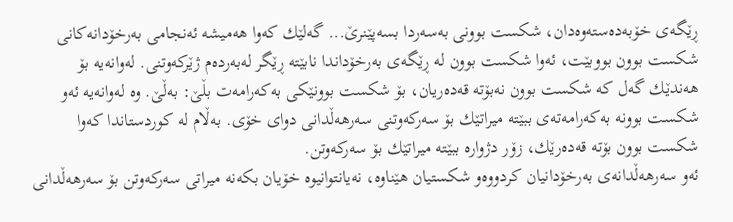ڕێگه‌ى خۆبه‌ده‌سته‌وه‌دان، شکست بوونى به‌سه‌ردا بسه‌پێنرێ... گه‌لێك که‌وا هه‌میشه‌ ئه‌نجامى به‌رخۆدانه‌کانى شکست بوون بووبێت، ئه‌وا شکست بوون له‌ ڕێگه‌ى به‌رخۆداندا نابێته‌ ڕێگر له‌به‌رده‌م ژێرکه‌وتنى. له‌وانه‌یه‌ بۆ هه‌ندێك گه‌ل که‌ شکست بوون نه‌بۆته‌ قه‌ده‌ریان، بۆ شکست بوونێکى به‌که‌رامه‌ت بڵێ: به‌ڵێ. وه‌ له‌وانه‌یه‌ ئه‌و شکست بوونه‌ به‌که‌رامه‌ته‌ى ببێته‌ میراتێك بۆ سه‌رکه‌وتنى سه‌رهه‌ڵدانى دواى خۆى. به‌ڵام له‌ کوردستاندا که‌وا شکست بوون بۆته‌ قه‌ده‌رێك، زۆر دژواره‌ ببێته‌ میراتێك بۆ سه‌رکه‌وتن.
ئه‌و سه‌رهه‌ڵدانه‌ى به‌رخۆدانیان کردووه‌و شکستیان هێناوه‌، نه‌یانتوانیوه‌ خۆیان بکه‌نه‌ میراتى سه‌رکه‌وتن بۆ سه‌رهه‌ڵدانى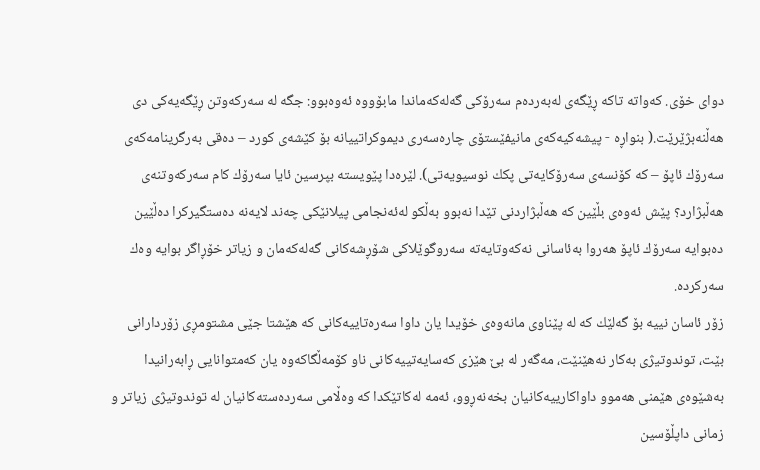دواى خۆى. که‌واته‌ تاکه‌ ڕێگه‌ى له‌به‌رده‌م سه‌رۆکى گه‌له‌که‌ماندا مابۆووه‌ ئه‌وه‌بوو: جگه‌ له‌ سه‌رکه‌وتن ڕێگه‌یه‌کى دى هه‌ڵنه‌بژێرێت.( بنواڕه‌ - پيشه‌کیه‌که‌ى مانیفێستۆى چاره‌سه‌رى دیموکراتییانه‌ بۆ کێشه‌ى کورد – ده‌قى به‌رگرینامه‌که‌ى سه‌رۆك ئاپۆ – که‌ کۆنسه‌ى سه‌رۆکایه‌تى پكك نوسیویه‌تى). لێره‌دا پێویسته‌ بپرسین ئایا سه‌رۆك کام سه‌رکه‌وتنه‌ى هه‌ڵبژارد؟ پێش ئه‌وه‌ى بڵێین که‌ هه‌ڵبژاردنى تێدا نه‌بوو به‌ڵکو له‌ئه‌نجامى پیلانێکى چه‌ند لایه‌نه‌ ده‌ستگیرکرا ده‌ڵێین ده‌بوایه‌ سه‌رۆك ئاپۆ هه‌روا به‌ئاسانى نه‌که‌وتایه‌ته‌ سه‌روگوێلاکى شۆڕشه‌کانى گه‌له‌که‌مان و زیاتر خۆڕاگر بوایه‌ وه‌ك سه‌رکرده‌.
زۆر ئاسان نییه‌ بۆ گه‌لێك که‌ له‌ پێناوى مانه‌وه‌ى خۆیدا یان داوا سه‌ره‌تاییه‌کانى که‌ هێشتا جێى مشتومڕى زۆردارانى بێت، توندوتیژى به‌کار نه‌هێنێت، مه‌گه‌ر له‌ بێ هێزى که‌سایه‌تییه‌کانى ناو کۆمه‌ڵگاکه‌وه‌ یان که‌متوانایى ڕابه‌رانیدا به‌شێوه‌ى هێمنى هه‌موو داواکارییه‌کانیان بخه‌نه‌ڕوو، ئه‌مه‌ له‌کاتێکدا که‌ وه‌ڵامى سه‌رده‌سته‌کانیان له‌ توندوتیژى زیاتر و زمانى داپڵۆسین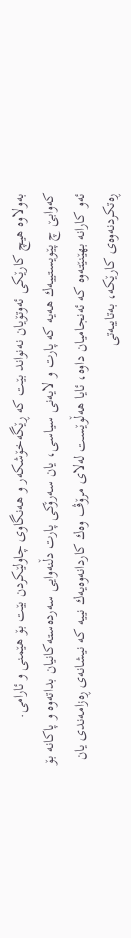به‌ولاوه‌ هیچ کارێکى ئه‌وتۆیان نه‌نواند بێت که‌ ڕێگه‌خۆشکه‌ر و هه‌نگاوى چاولێکردن بێت بۆ هێمنى و ئارامى.
که‌وابێ چ پێویستییه‌ك هه‌یه‌ که‌ پارت و لایه‌نى سیاسى، یان سه‌رۆکى پارت دڵنه‌وایى سه‌رده‌سته‌کانیان بداته‌وه و پاکانه‌ بۆ ئه‌و کارانه‌ بهێنێته‌وه‌ که‌ ئه‌نجامیان داوه‌، ئایا هه‌ڵوێست له‌لاى مرۆڤ وه‌ك کاردانه‌وه‌یه‌ك نییه‌ که‌ نیشانه‌ى ڕه‌زامه‌ندى یان ڕه‌تکردنه‌وه‌ى کارێکه‌، به‌تایبه‌تى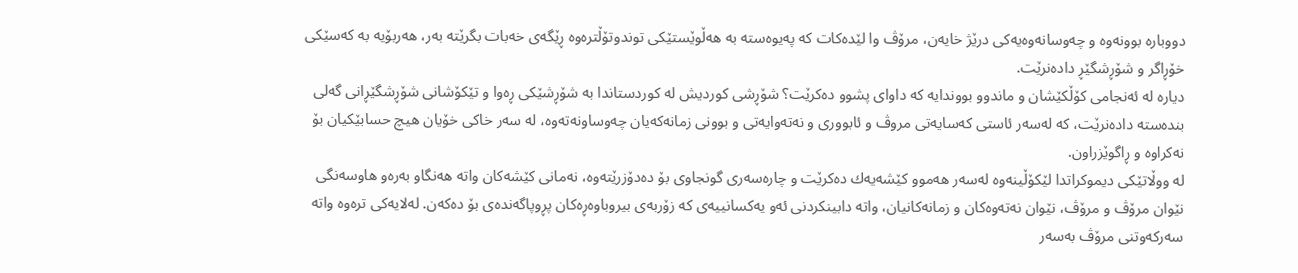دووباره‌ بوونه‌وه‌ و چه‌وسانه‌وه‌یه‌کى درێژ خایه‌ن، مرۆڤ وا لێده‌کات که‌ په‌یوه‌سته‌ به‌ هه‌ڵوێستێکى توندوتۆڵتره‌وه‌ ڕێگه‌ى خه‌بات بگرێته‌ به‌ر، هه‌ربۆیه‌ به‌ که‌سێکى خۆڕاگر و شۆڕشگێڕ داده‌نرێت.
دیاره‌ له‌ ئه‌نجامى کۆڵکێشان و ماندوو بووندایه‌ که‌ داواى پشوو ده‌کرێت؟ شۆڕشى کوردیش له‌ کوردستاندا به‌ شۆڕشێکى ڕه‌وا و تێکۆشانى شۆڕشگێڕانى گه‌لى بنده‌سته‌ داده‌نرێت، که‌ له‌سه‌ر ئاستى که‌سایه‌تى مروڤ و ئابوورى و نه‌ته‌وایه‌تى و بوونى زمانه‌که‌یان چه‌وساونه‌ته‌وه‌، له‌ سه‌ر خاکى خۆیان هیچ حسابێکیان بۆ نه‌کراوه‌ و ڕاگوێزراون.
له‌ ووڵاتێکى دیموکراتدا لێکۆڵینه‌وه‌ له‌سه‌ر هه‌موو کێشه‌یه‌ك ده‌کرێت و چاره‌سه‌رى گونجاوى بۆ ده‌دۆزرێته‌وه‌، نه‌مانى کێشه‌کان واته‌ هه‌نگاو به‌ره‌و هاوسه‌نگى نێوان مرۆڤ و مرۆڤ، نێوان نه‌ته‌وه‌کان و زمانه‌کانیان، واته‌ دابینکردنى ئه‌و یه‌کسانییه‌ى که‌ زۆربه‌ى بیروباوه‌ڕه‌کان پڕوپاگه‌نده‌ى بۆ ده‌که‌ن. له‌لایه‌کى تره‌وه‌ واته‌ سه‌رکه‌وتنى مرۆڤ به‌سه‌ر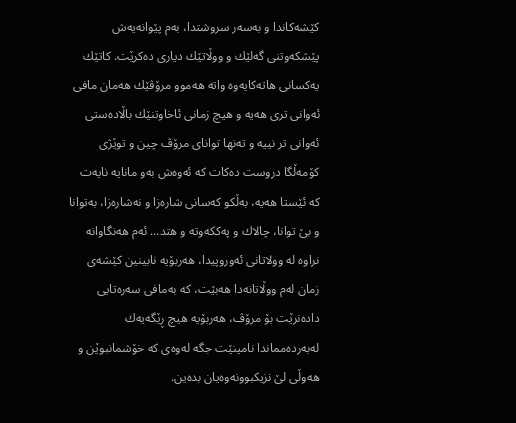کێشه‌کاندا و به‌سه‌ر سروشتدا، به‌م پێوانه‌یه‌ش پێشکه‌وتنى گه‌لێك و ووڵاتێك دیارى ده‌کرێت. کاتێك یه‌کسانى هاته‌کایه‌وه‌ واته‌ هه‌موو مرۆڤێك هه‌مان مافى ئه‌وانى ترى هه‌یه‌ و هیچ زمانى ئاخاوتنێك باڵاده‌ستى ئه‌وانى تر نییه‌ و ته‌نها تواناى مرۆڤ چین و توێژى کۆمه‌ڵگا دروست ده‌کات که‌ ئه‌وه‌ش به‌و مانایه‌ نایه‌ت که‌ ئێستا هه‌یه‌، به‌ڵکو که‌سانى شاره‌زا و نه‌شاره‌زا، به‌توانا و بێ توانا، چالاك و په‌ککه‌وته‌ و هتد... ئه‌م هه‌نگاوانه‌ نراوه‌ له‌ وولاتانى ئه‌وروپیدا، هه‌ربۆیه‌ نابینین کێشه‌ى زمان له‌م ووڵاتانه‌دا هه‌بێت، که‌ به‌مافى سه‌ره‌تایى داده‌نرێت بۆ مرۆڤ، هه‌ربۆیه‌ هیچ ڕێگه‌یه‌ك له‌به‌رده‌مماندا نامینێت جگه‌ له‌وه‌ى که‌ خۆشمانبوێن و هه‌وڵى لێ نزیکبوونه‌وه‌یان بده‌ین.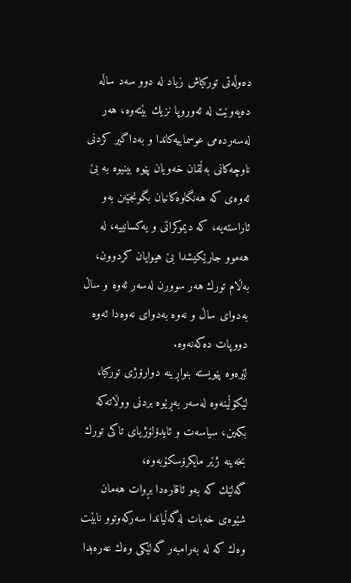ده‌وڵه‌تى تورکیاش زیاد له‌ دوو سه‌د ساڵه‌ ده‌یه‌وێت له‌ ئه‌وروپا نزیك بێته‌وه‌، هه‌ر له‌سه‌رده‌مى عوسماییه‌کاندا و به‌داگیر کردنى ناوچه‌کانى به‌ڵقان خه‌ویان پێوه‌ بینیوه‌ به‌ بێ ئه‌وه‌ى که‌ هه‌نگاوه‌کانیان بگونجێنن به‌و ئاراسته‌یه‌، که‌ دیموکراتى و یه‌کسانییه‌، له‌ هه‌موو جارێکیشدا بێ هیوایان کردوون، به‌ڵام تورك هه‌ر سوورن له‌سه‌ر ئه‌وه‌ و ساڵ به‌دواى ساڵ و نه‌وه‌ به‌دواى نه‌وه‌دا ئه‌وه‌ دووپات ده‌که‌نه‌وه‌.
لێره‌وه‌ پێویسته‌ بنواڕینه‌ دوارۆژى تورکیا، لێکۆڵینه‌وه‌ له‌سه‌ر به‌ڕێوه‌ بردنى ووڵاته‌که‌ بکه‌ین، سیاسه‌ت و ئایدۆلۆژیاى تاکى تورك بخه‌ینه‌ ژێر مایکرۆسکۆبه‌وه‌،
گه‌لێك که‌ به‌و ئاقاره‌دا بڕوات هه‌مان شێوه‌ى خه‌بات له‌گه‌ڵیاندا سه‌رکه‌وتوو نابێت وه‌ك که‌ له‌ به‌رامبه‌ر گه‌لێکى وه‌ك عه‌ره‌بدا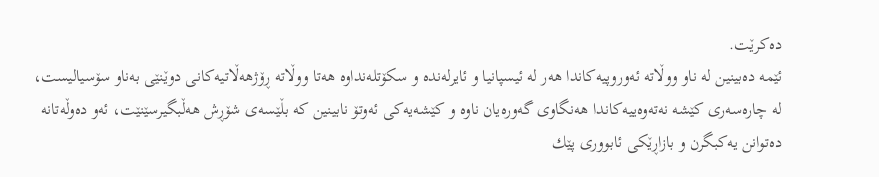ده‌کرێت.
ئێمه‌ ده‌بینین له‌ ناو ووڵاته‌ ئه‌وروپیه‌کاندا هه‌ر له‌ ئیسپانیا و ئایرله‌نده‌ و سکۆتله‌نداوه‌ هه‌تا ووڵاته‌ ڕۆژهه‌ڵاتیه‌کانى دوێنێى به‌ناو سۆسیالیست، له‌ چاره‌سه‌رى کێشه‌ نه‌ته‌وه‌ییه‌کاندا هه‌نگاوى گه‌وره‌یان ناوه‌ و کێشه‌یه‌کى ئه‌وتۆ نابینین که‌ بڵێسه‌ى شۆڕش هه‌ڵبگیرسێنێت، ئه‌و ده‌وڵه‌تانه‌ ده‌توانن یه‌کبگرن و بازاڕێکى ئابوورى پێك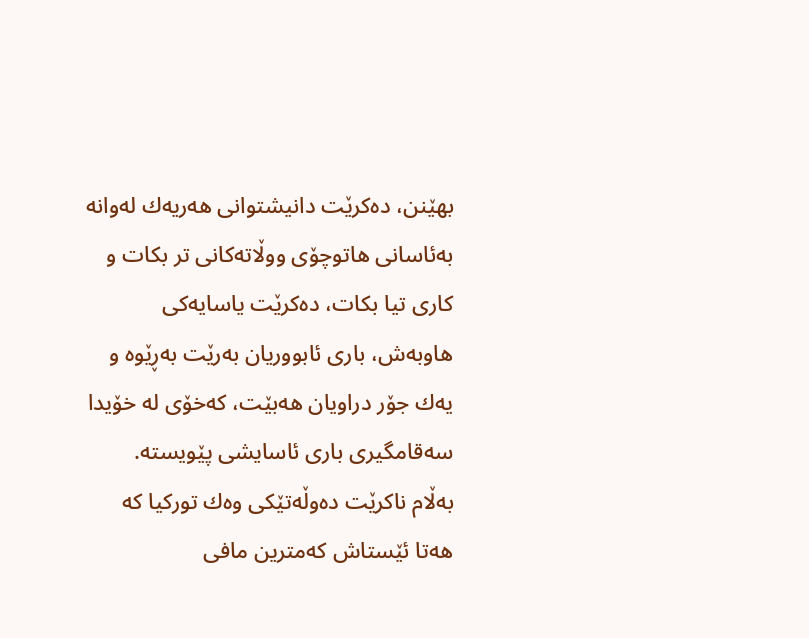بهێنن، ده‌کرێت دانیشتوانى هه‌ریه‌ك له‌وانه‌ به‌ئاسانى هاتوچۆى ووڵاته‌کانى تر بکات و کارى تیا بکات، ده‌کرێت یاسایه‌کى هاوبه‌ش، بارى ئابووریان به‌رێت به‌ڕێوه‌ و یه‌ك جۆر دراویان هه‌بێت، که‌خۆى له‌ خۆیدا سه‌قامگیرى بارى ئاسایشى پێویسته‌.
به‌ڵام ناکرێت ده‌وڵه‌تێکى وه‌ك تورکیا که‌ هه‌تا ئێستاش که‌مترین مافى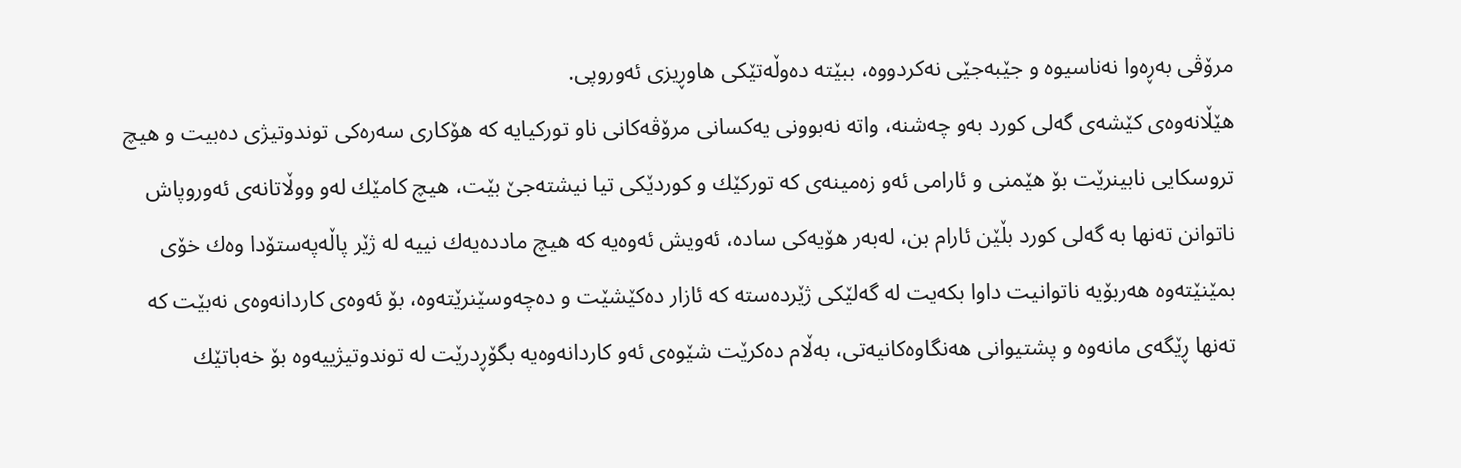مرۆڤى به‌ڕه‌وا نه‌ناسیوه‌ و جێبه‌جێى نه‌کردووه‌، ببێته‌ ده‌وڵه‌تێکى هاوڕیزى ئه‌وروپى.
هێڵانه‌وه‌ى کێشه‌ى گه‌لى کورد به‌و چه‌شنه‌، واته‌ نه‌بوونى یه‌کسانى مرۆڤه‌کانى ناو تورکیایه‌ که‌ هۆکارى سه‌ره‌کى توندوتیژى ده‌بیت و هیچ تروسکایى نابینرێت بۆ هێمنى و ئارامى ئه‌و زه‌مینه‌ى که‌ تورکێك و کوردێکى تیا نیشته‌جێ بێت، هیچ کامێك له‌و ووڵاتانه‌ى ئه‌وروپاش ناتوانن ته‌نها به‌ گه‌لى کورد بڵێن ئارام بن، له‌به‌ر هۆیه‌کى ساده‌، ئه‌ویش ئه‌وه‌یه‌ که‌ هیچ مادده‌یه‌ك نییه‌ له‌ ژێر پاڵه‌په‌ستۆدا وه‌ك خۆى بمێنێته‌وه‌ هه‌ربۆیه‌ ناتوانیت داوا بکه‌یت له‌ گه‌لێکى ژێرده‌سته‌ که‌ ئازار ده‌کێشێت و ده‌چه‌وسێنرێته‌وه‌، بۆ ئه‌وه‌ى کاردانه‌وه‌ى نه‌بێت که‌ ته‌نها ڕێگه‌ى مانه‌وه‌ و پشتیوانى هه‌نگاوه‌کانیه‌تى، به‌ڵام ده‌کرێت شێوه‌ى ئه‌و کاردانه‌وه‌یه‌ بگۆڕدرێت له‌ توندوتیژییه‌وه‌ بۆ خه‌باتێك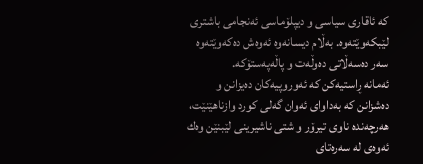که‌ ئاقارى سیاسى و دیپلۆماسى ئه‌نجامى باشترى لێبکه‌وێته‌وه‌. به‌ڵام دیسانه‌وه‌ ئه‌وه‌ش ده‌که‌وێته‌وه‌ سه‌ر ده‌سه‌ڵاتى ده‌وڵه‌ت و پاڵه‌په‌ستۆکه‌.
ئه‌مانه‌ ڕاستیه‌کن که‌ ئه‌وروپیه‌کان ده‌یزانن و ده‌شزانن که‌ به‌داواى ئه‌وان گه‌لى کورد وازناهێنێت، هه‌رچه‌نده‌ ناوى تیرۆر و شتى ناشیرینى لێبنێن وه‌ك ئه‌وه‌ى له‌ سه‌ره‌تاى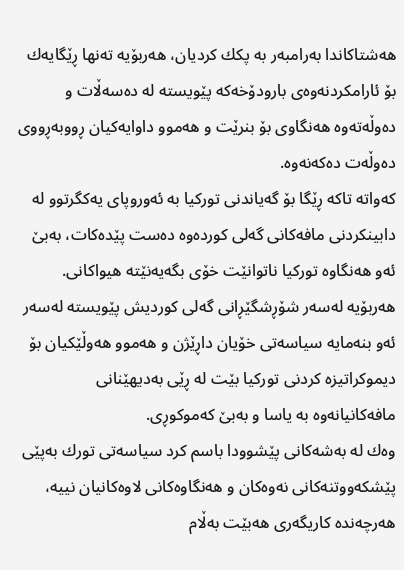هه‌شتاکاندا به‌رامبه‌ر به‌ پكك کردیان، هه‌ربۆیه‌ ته‌نها ڕێگایه‌ك بۆ ئارامکردنه‌وه‌ى بارودۆخه‌که‌ پێویسته‌ له‌ ده‌سه‌ڵات و ده‌وڵه‌ته‌وه‌ هه‌نگاوى بۆ بنرێت و هه‌موو داوایه‌کیان ڕووبه‌ڕووى ده‌وڵه‌ت ده‌که‌نه‌وه‌.
که‌واته‌ تاکه‌ ڕێگا بۆ گه‌یاندنى تورکیا به‌ ئه‌وروپاى یه‌کگرتوو له‌ دابینکردنى مافه‌کانى گه‌لى کورده‌وه‌ ده‌ست پێده‌کات، به‌بێ ئه‌و هه‌نگاوه‌ تورکیا ناتوانێت خۆى بگه‌یه‌نێته‌ هیواکانى.
هه‌ربۆیه‌ له‌سه‌ر شۆڕشگێڕانى گه‌لى کوردیش پێویسته‌ له‌سه‌ر ئه‌و بنه‌مایه‌ سیاسه‌تى خۆیان داڕێژن و هه‌موو هه‌وڵێکیان بۆ دیموکراتیزه‌ کردنى تورکیا بێت له‌ ڕێى به‌دیهێنانى مافه‌کانیانه‌وه‌ به‌ یاسا و به‌بێ که‌موکوڕى.
وه‌ك له‌ به‌شه‌کانى پێشوودا باسم کرد سیاسه‌تى تورك به‌پێى پێشکه‌ووتنه‌کانى نه‌وه‌کان و هه‌نگاوه‌کانى لاوه‌کانیان نییه‌، هه‌رچه‌نده‌ کاریگه‌رى هه‌بێت به‌ڵام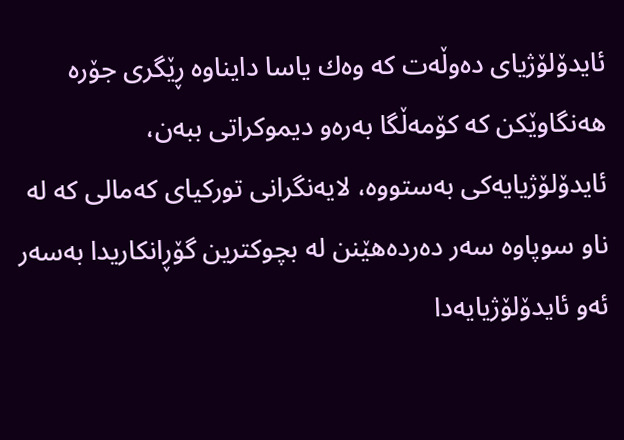ئایدۆلۆژیاى ده‌وڵه‌ت که‌ وه‌ك یاسا دایناوه‌ ڕێگرى جۆره‌ هه‌نگاوێکن که‌ کۆمه‌ڵگا به‌ره‌و دیموکراتى ببه‌ن، ئایدۆلۆژیایه‌کى به‌ستووه‌، لایه‌نگرانى تورکیاى که‌مالى که‌ له‌ ناو سوپاوه‌ سه‌ر ده‌رده‌هێنن له‌ بچوکترین گۆڕانکاریدا به‌سه‌ر ئه‌و ئایدۆلۆژیایه‌دا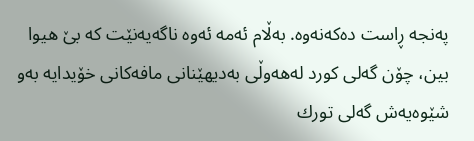په‌نجه‌ ڕاست ده‌که‌نه‌وه‌. به‌ڵام ئه‌مه‌ ئه‌وه‌ ناگه‌یه‌نێت که‌ بێ هیوا بین، چۆن گه‌لى کورد له‌هه‌وڵى به‌دیهێنانى مافه‌کانى خۆیدایه‌ به‌و شێوه‌یه‌ش گه‌لى تورك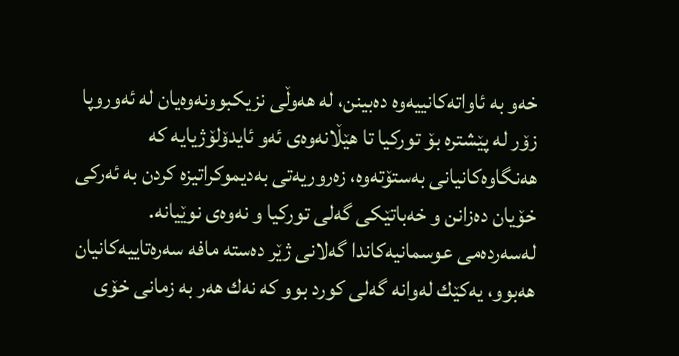خه‌و به‌ ئاواته‌کانییه‌وه‌ ده‌بینن، له‌ هه‌وڵى نزیکبوونه‌وه‌یان له‌ ئه‌وروپا زۆر له‌ پێشتره‌ بۆ تورکیا تا هێڵانه‌وه‌ى ئه‌و ئایدۆلۆژیایه‌ که‌ هه‌نگاوه‌کانیانى به‌ستۆته‌وه‌، زه‌روریه‌تى به‌دیموکراتیزه‌ کردن به‌ ئه‌رکى خۆیان ده‌زانن و خه‌باتێکى گه‌لى تورکیا و نه‌وه‌ى نوێیانه‌.
له‌سه‌رده‌مى عوسمانیه‌کاندا گه‌لانى ژێر ده‌سته‌ مافه‌ سه‌ره‌تاییه‌کانیان هه‌بوو، یه‌کێك له‌وانه‌ گه‌لى کورد بوو که‌ نه‌ك هه‌ر به‌ زمانى خۆى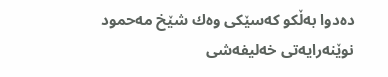ده‌دوا به‌ڵکو که‌سێکى وه‌ك شێخ مه‌حمود نوێنه‌رایه‌تى خه‌لیفه‌شى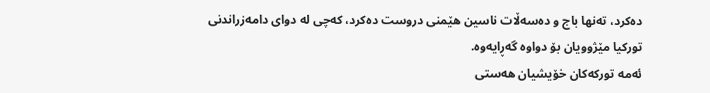ده‌کرد، ته‌نها باج و ده‌سه‌ڵات ناسین هێمنى دروست ده‌کرد، که‌چى له‌ دواى دامه‌زراندنى تورکیا مێژوویان بۆ دواوه‌ گه‌ڕایه‌وه‌.
ئه‌مه‌ تورکه‌کان خۆیشیان هه‌ستى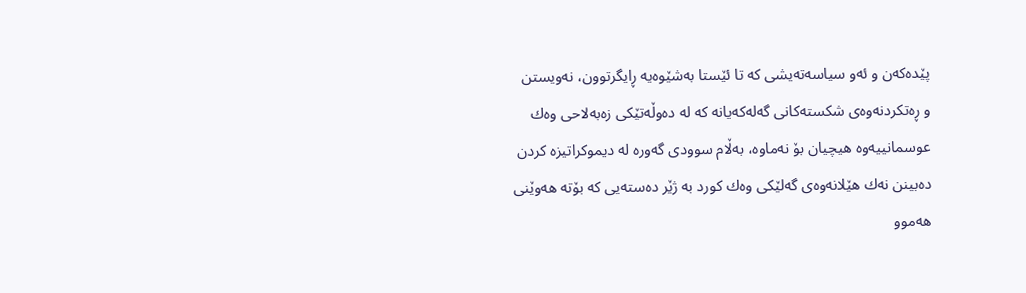پێده‌که‌ن و ئه‌و سیاسه‌ته‌یشى که‌ تا ئێستا به‌شێوه‌یه‌ ڕایگرتوون، نه‌ویستن و ڕه‌تکردنه‌وه‌ى شکسته‌کانى گه‌له‌که‌یانه‌ که‌ له‌ ده‌وڵه‌تێکى زه‌به‌لاحى وه‌ك عوسمانییه‌وه‌ هیچیان بۆ نه‌ماوه‌، به‌ڵام سوودى گه‌وره‌ له‌ دیموکراتیزه‌ کردن ده‌بینن نه‌ك هێلانه‌وه‌ى گه‌لێکى وه‌ك کورد به‌ ژێر ده‌سته‌یى که‌ بۆته‌ هه‌وێنى هه‌موو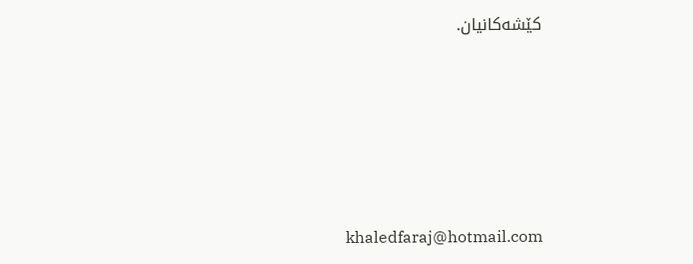کێشه‌کانیان.





khaledfaraj@hotmail.com